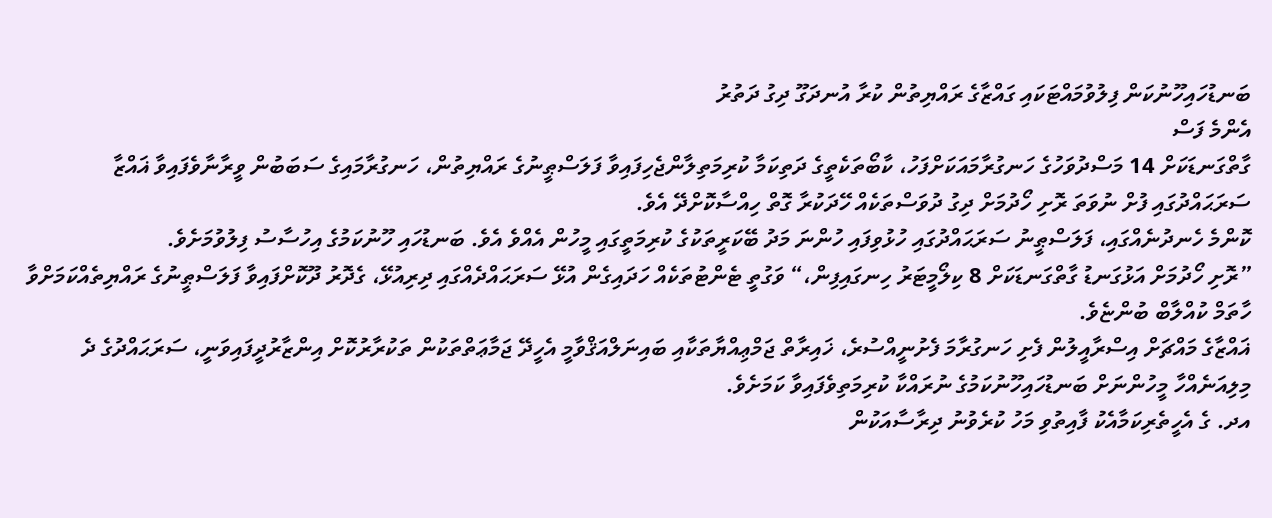ބަނޑުހައިހޫނުކަން ފިލުވުމައްޓަކައި ގައްޒާގެ ރައްޔިތުން ކުރާ އުނދަގޫ ދިގު ދަތުރު
އެންމެ ފަސް
ގާތްގަނޑަކަށް 14 މަސްދުވަހުގެ ހަނގުރާމައަކަށްފަހު، ކާބޯތަކެތީގެ ދަތިކަމާ ކުރިމަތިލާންޖެހިފައިވާ ފަލަސްޠީނުގެ ރައްޔިތުން، ހަނގުރާމައިގެ ސަބަބުން ވީރާނާވެފައިވާ ޣައްޒާ ސަރަޙައްދުގައި ފުށް ނުވަތަ ރޮށި ހޯދުމަށް ދިގު ދުވަސްތަކެއް ހޭދަކުރާ ގޮތް ހިއްސާކޮށްދޭ އެވެ.
ކޮންމެ ހެނދުނެއްގައި، ފަލަސްޠީނު ސަރަޙައްދުގައި ހުޅުވިފައި ހުންނަ މަދު ބޭކަރީތަކުގެ ކުރިމަތީގައި މީހުން އެއްވެ އެވެ. ބަނޑުހައި ހޫނުކަމުގެ އިހުސާސު ފިލުވުމަށެވެ.
”ރޮށި ހޯދުމަށް އަޅުގަނޑު ގާތްގަނޑަކަށް 8 ކިލޯމީޓަރު ހިނގައިފިން،“ ވަގުތީ ޓެންޓުތަކެއް ހަދައިގެން އުޅޭ ސަރަޙައްދެއްގައި ދިރިއުޅޭ، ގެދޮރު ދޫކޮށްފައިވާ ފަލަސްޠީނުގެ ރައްޔިތެއްކަމަށްވާ ހާތަމް ކުއްލާބް ބުންޏެވެ.
ޣައްޒާގެ މައްޗަށް އިސްރާއީލުން ފެށި ހަނގުރާމަ ފެށުނީއްސުރެ، ޚައިރާތް ޖަމްޢިއްޔާތަކާއި ބައިނަލްއަޤްވާމީ އެހީދޭ ޖަމާޢަތްތަކުން ތަކުރާރުކޮށް އިންޒާރުދީފައިވަނީ، ސަރަޙައްދުގެ ދެ މިލިއަނެއްހާ މީހުންނަށް ބަނޑުހައިހޫނުކަމުގެ ނުރައްކާ ކުރިމަތިވެފައިވާ ކަމަށެވެ.
އދ. ގެ އެހީތެރިކަމާއެކު ފާއިތުވި މަހު ކުރެވުނު ދިރާސާއަކުން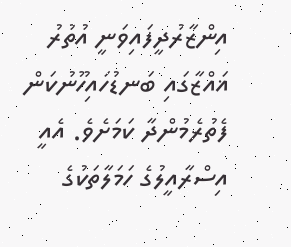އިންޒާރުދީފައިވަނީ އުތުރު ޣައްޒާގައި ބަނޑުހައިހޫނުކަން ފެތުރެމުންދާ ކަމަށެވެ. އެއީ އިސްރާއީލުގެ ހަމަލާތަކުގެ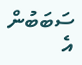ސަބަބުން އެ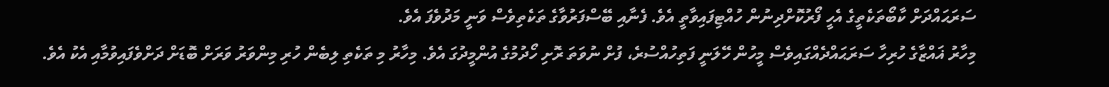ސަރަޙައްދަށް ކާބޯތަކެތީގެ އެހީ ފޯރުކޮށްދިނުން ހުއްޓިފައިވާތީ އެވެ. ފެނާއި ބޭސްފަރުވާގެ ތަކެތިވެސް ވަނީ މަދުވެފަ އެވެ.
މިހާރު ޣައްޒާގެ ހުރިހާ ސަރަޙައްދެއްގައިވެސް މީހުން ހޭލަނީ ފަތިހުއްސުރެ، ފުށް ނުވަތަ ރޮށި ހޯދުމުގެ އުންމީދުގަ އެވެ. މިހާރު މި ތަކެތި ލިބެން ހުރި މިންވަރު ވަރަށް ބޮޑަށް ދަށްވެފައިވުމާއި އެކު އެވެ.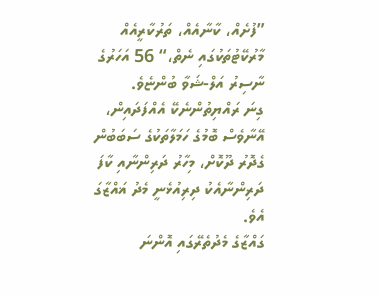”ފުށެއް، ކާނާއެއް، ތަރުކާރީއެއް މާރުކޭޓުތަކުގައި ނެތް،“ 56 އަހަރުގެ ނާސިރު އަލް-ޝަވާ ބުންޏެވެ.
ގިނަ ރައްޔިތުންނެކޭ އެއްފަދައިން، އޭނާވެސް ބޮމުގެ ހަމަލާތަކުގެ ސަބަބުން ގެދޮރު ދޫކޮށް، މިހާރު ދަރިންނާއި ކާފަ ދަރިންނާއެކު ދިރިއުޅެނީ މެދު ޣައްޒާގަ އެވެ.
ގައްޒާގެ މެދުތެރޭގައި އޮންނަ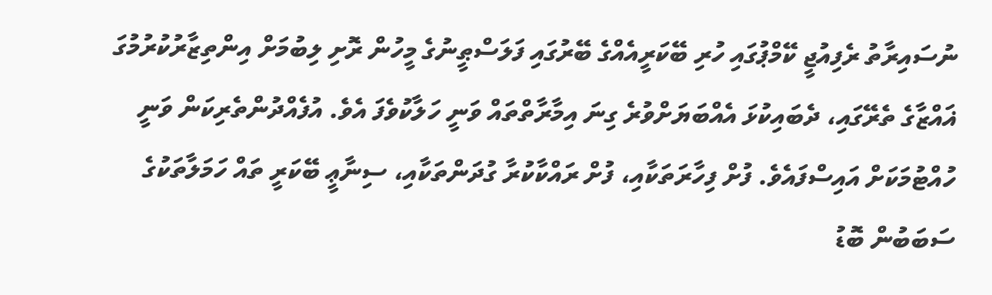ނުސައިރާތު ރެފިއުޖީ ކޭމްޕުގައި ހުރި ބޭކަރީއެއްގެ ބޭރުގައި ފަލަސްޠީނުގެ މީހުން ރޮށި ލިބުމަށް އިންތިޒާރުކުރުމުގަ
ޣައްޒާގެ ތެރޭގައި، ދެބައިކުޅަ އެއްބަޔަށްވުރެ ގިނަ އިމާރާތްތައް ވަނީ ހަލާކުވެފަ އެވެ. އުފެއްދުންތެރިކަން ވަނީ ހުއްޓުމަކަށް އައިސްފައެވެ. ފުށް ފިހާރަތަކާއި، ފުށް ރައްކާކުރާ ގުދަންތަކާއި، ސިނާޢީ ބޭކަރީ ތައް ހަމަލާތަކުގެ ސަބަބުން ބޮޑު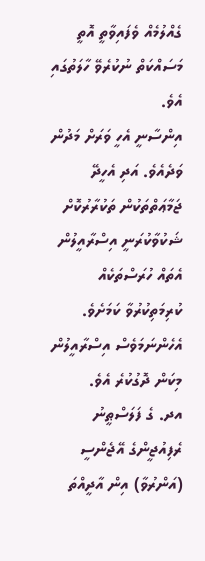ގެއްލުމެއް ވެފައިވާތީ އޮތީ މަސައްކަތް ނުކުރެވޭ ހާލަތުގައި އެވެ.
އިންސާނީ އެހީ ވަރަށް މަދުން ވަދެއެވެ. އަދި އެހީދޭ ޖަމާޢަތްތަކުން ތަކުރާރުކޮށް ޝަކުވާކުރަނީ އިސްރާއީލުން އެތައް ހުރަސްތަކެއް ކުރިމަތިކުރުވާ ކަމަށެވެ. އެހެންނަމަވެސް އިސްރާއީލުން މިކަން ދޮގުކުރެ އެވެ.
އދ. ގެ ފަލަސްޠީނު ރެފިއުޖީންގެ އޭޖެންސީ (އަންރުވާ) އިން އާދީއްތަ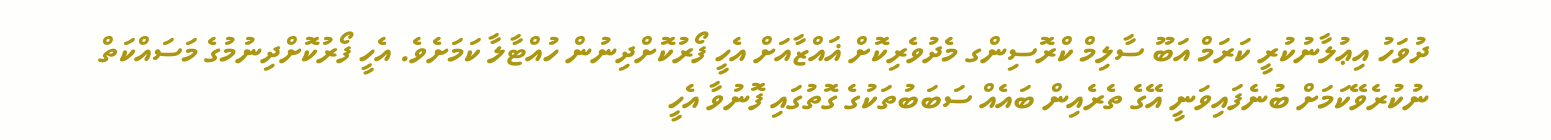ދުވަހު އިޢުލާނުކުރީ ކަރަމް އަބޫ ސާލިމް ކްރޮސިންގ މެދުވެރިކޮށް ޣައްޒާއަށް އެހީ ފޯރުކޮށްދިނުން ހުއްޓާލާ ކަމަށެވެ. އެހީ ފޯރުކޮށްދިނުމުގެ މަސައްކަތް ނުކުރެވޭކަމަށް ބުނެފައިވަނީ އޭގެ ތެރެއިން ބައެއް ސަބަބުތަކުގެ ގޮތުގައި ފޮނުވާ އެހީ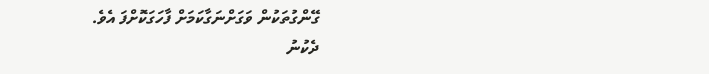ގޭންގުތަކުން ވަގަށްނަގާކަމަށް ފާހަގަކޮށްފަ އެވެ.
ދެކުނު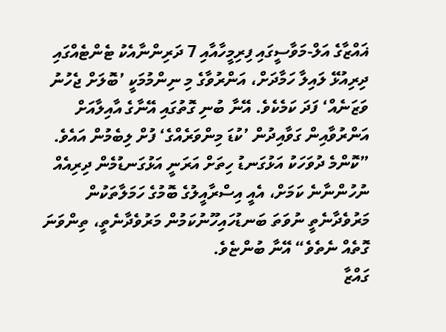ޣައްޒާގެ އަލް-މަވާސީގައި ފިރިމީހާއާއި 7 ދަރިންނާއެކު ޓެންޓެއްގައި ދިރިއުޅޭ ލައިލާ ހަމާދަށް، އަންރުވާގެ މި ނިންމުމަކީ ’ބޮލަށް ޖެހުނު ވަޒަނެއް‘ ފަދަ ކަމެކެވެ. އޭނާ ބުނި ގޮތުގައި އޭނާގެ އާއިލާއަށް އަންރުވާއިން ގަވާއިދުން ’ކުޑަ މިންވަރެއްގެ‘ ފުށް ލިބެމުން އައެވެ.
”ކޮންމެ ދުވަހަކު އަޅުގަނޑު ހިތަށް އަރަނީ އަޅުގަނޑުމެން ދިރިއެއް ނުހުންނާނެ ކަމަށް، އެއީ އިސްރާއީލުގެ ބޮމުގެ ހަމަލާތަކުން މަރުވެދާނެތީ ނުވަތަ ބަނޑުހައިހޫނުކަމުން މަރުވެދާނެތީ، ތިންވަނަ ގޮތެއް ނެތެވެ“ އޭނާ ބުންޏެވެ.
ގައްޒާ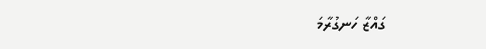ގައްޒާ ހަނގުރާމަ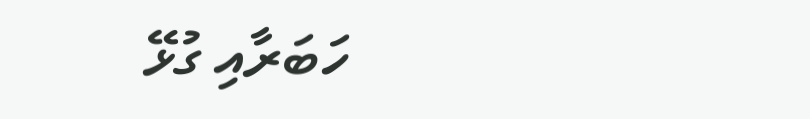ހަބަރާއި ގުޅޭ